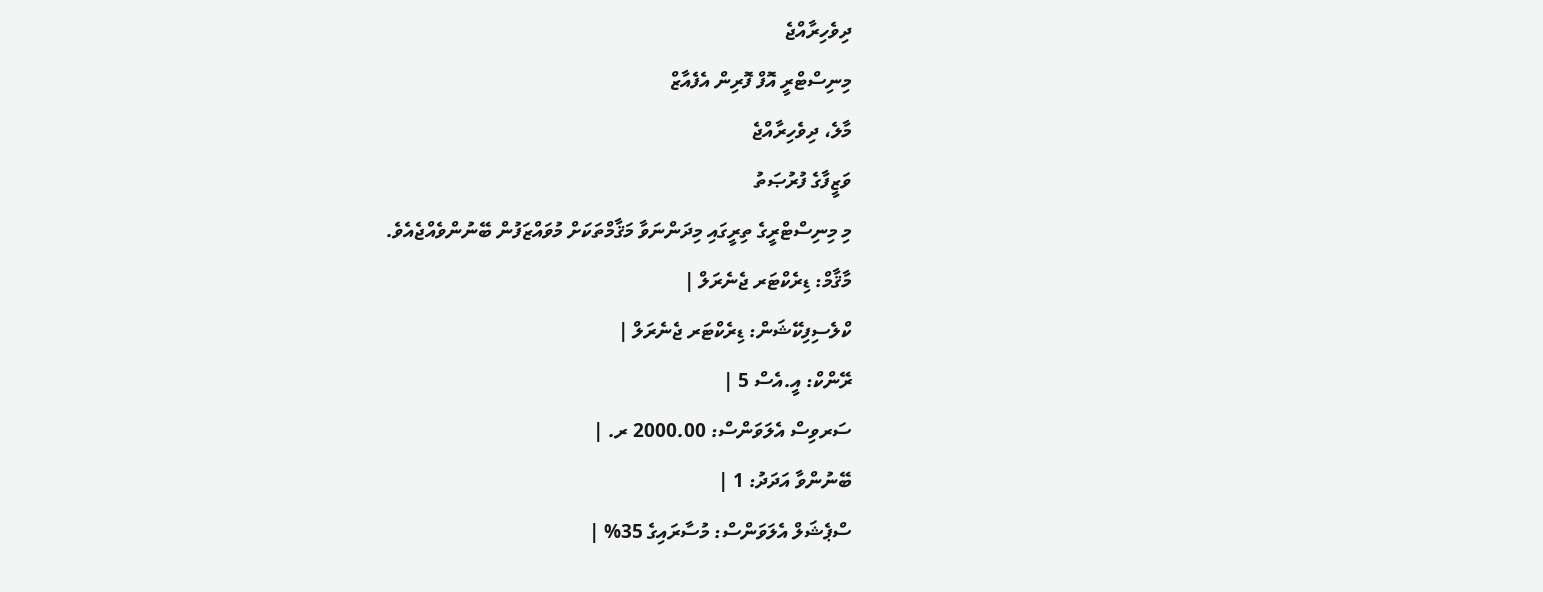ދިވެހިރާއްޖެ
މިނިސްޓްރީ އޮފް ފޮރިން އެފެއާޒް
މާލެ، ދިވެހިރާއްޖެ
ވަޒީފާގެ ފުރުޞަތު
މި މިނިސްޓްރީގެ ތިރީގައި މިދަންނަވާ މަޤާމްތަކަށް މުވައްޒަފުން ބޭނުންވެއްޖެއެވެ.
މާޤާމް: ޑިރެކްޓަރ ޖެނެރަލް |
ކްލެސިފިކޭޝަން: ޑިރެކްޓަރ ޖެނެރަލް |
ރޭންކް: އީ.އެސް 5 |
ސަރވިސް އެލަވަންސް: 2000.00 ރ. |
ބޭނުންވާ އަދަދު: 1 |
ސްޕެޝަލް އެލަވަންސް: މުސާރައިގެ 35% |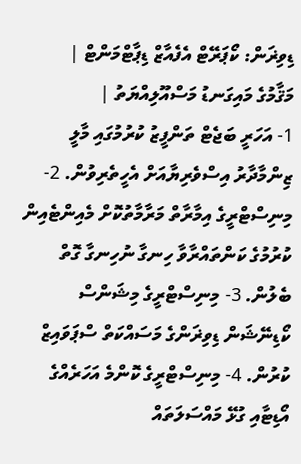ޑިވިޜަން: ކޯޕަރޭޓް އެފެއާޒް ޑިޕާޓްމަންޓް |
މަޤާމުގެ މައިގަނޑު މަސްއޫލިއްޔަތު |
1- އަހަރީ ބަޖެޓް ތަންފީޒު ކުރުމުގައި މާލީ ޒިންމާދާރު އިސްވެރިޔާއަށް އެހީތެރިވުން. 2- މިނިސްޓްރީގެ އިމާރާތް މަރާމާތުކޮށް މެއިންޓެއިން ކުރުމުގެ ކަންތައްރާވާ ހިނގާ ނުހިނގާ ގޮތް ބެލުން. 3- މިނިސްޓްރީގެ މިޝަންސް ކޯޑިނޭޝަން ޑިވިޜަންގެ މަސައްކަތް ސްޕަވައިޒް ކުރުން. 4- މިނިސްޓްރީގެ ކޮންމެ އަހަރެއްގެ އޯޑިޓާއި ގުޅޭ މައްސަލަތައް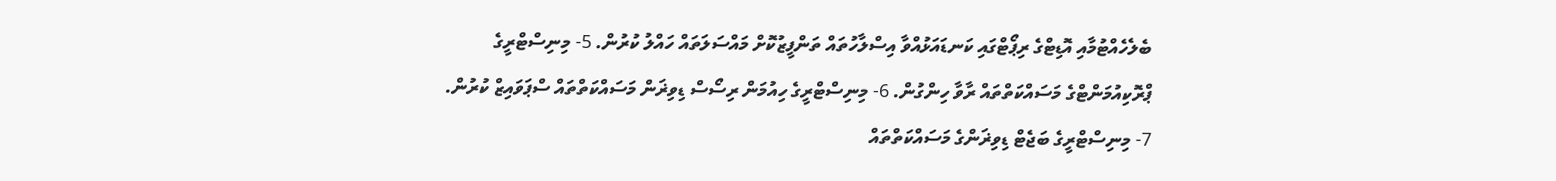ބެލެހެއްޓުމާއި އޮޑިޓްގެ ރިޕޯޓްގައި ކަނޑައަޅުއްވާ އިސްލާހުތައް ތަންފީޒުކޮށް މައްސަލަތައް ހައްލު ކުރުން. 5- މިނިސްޓްރީގެ ޕްރޮކިއުމަންޓްގެ މަސައްކަތްތައް ރާވާ ހިންގުން. 6- މިނިސްޓްރީގެ ހިއުމަން ރިސޯސް ޑިވިޜަން މަސައްކަތްތައް ސްޕަވައިޒް ކުރުން. 7- މިނިސްޓްރީގެ ބަޖެޓް ޑިވިޜަންގެ މަސައްކަތްތައް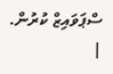ސްޕަވައިޒް ކުރުން. |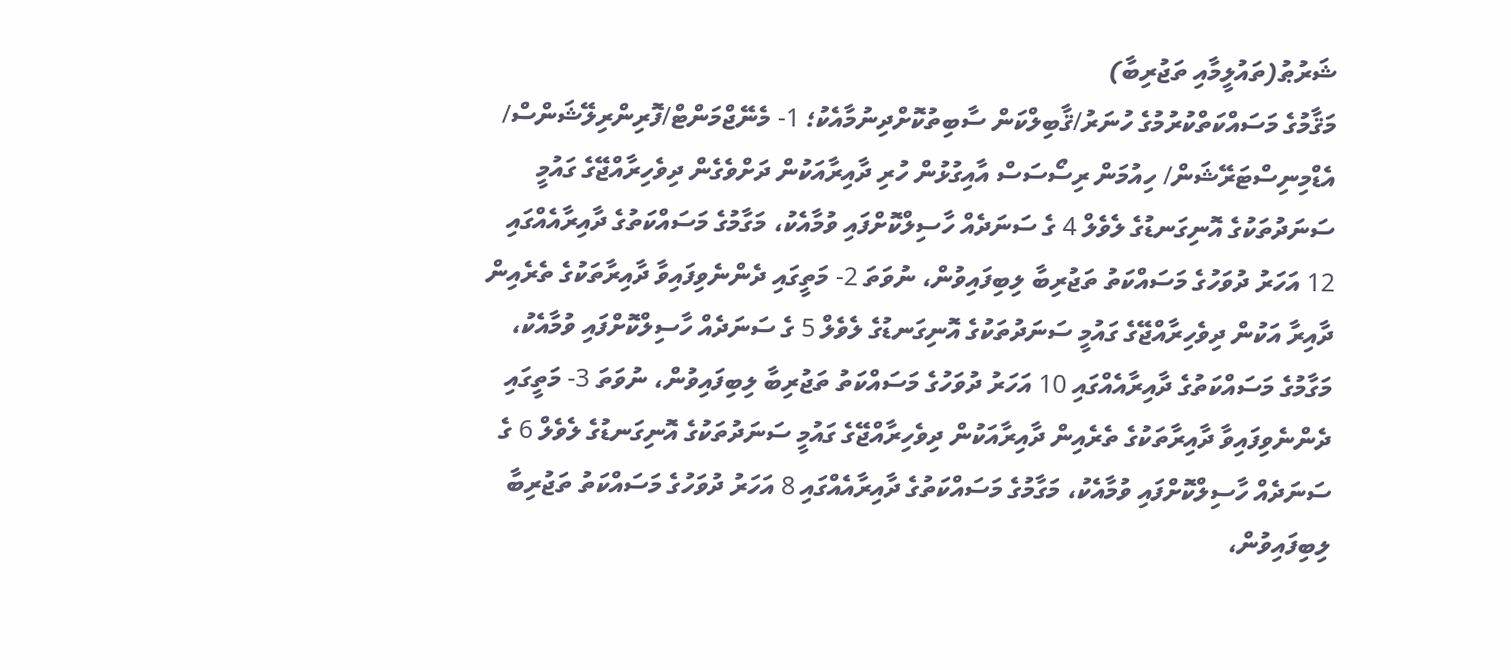ޝަރުޠު(ތައުލީމާއި ތަޖުރިބާ)
މަޤާމުގެ މަސައްކަތްކުރުމުގެ ހުނަރު/ޤާބިލްކަން ސާބިތުކޮށްދިނުމާއެކު؛ 1- މެނޭޖްމަންޓް/ފޮރިންރިލޭޝަންސް/ އެޑްމިނިސްޓަރޭޝަން/ ހިއުމަން ރިސޯސަސް އާއިގުޅުން ހުރި ދާއިރާއަކުން ދަށްވެގެން ދިވެހިރާއްޖޭގެ ގައުމީ ސަނަދުތަކުގެ އޮނިގަނޑުގެ ލެވެލް 4 ގެ ސަނަދެއް ހާސިލްކޮށްފައި ވުމާއެކު، މަގާމުގެ މަސައްކަތުގެ ދާއިރާއެއްގައި 12 އަހަރު ދުވަހުގެ މަސައްކަތު ތަޖުރިބާ ލިބިފައިވުން، ނުވަތަ 2- މަތީގައި ދެންނެވިފައިވާ ދާއިރާތަކުގެ ތެރެއިން ދާއިރާ އަކުން ދިވެހިރާއްޖޭގެ ގައުމީ ސަނަދުތަކުގެ އޮނިގަނޑުގެ ލެވެލް 5 ގެ ސަނަދެއް ހާސިލްކޮށްފައި ވުމާއެކު، މަގާމުގެ މަސައްކަތުގެ ދާއިރާއެއްގައި 10 އަހަރު ދުވަހުގެ މަސައްކަތު ތަޖުރިބާ ލިބިފައިވުން، ނުވަތަ 3- މަތީގައި ދެންނެވިފައިވާ ދާއިރާތަކުގެ ތެރެއިން ދާއިރާއަކުން ދިވެހިރާއްޖޭގެ ގައުމީ ސަނަދުތަކުގެ އޮނިގަނޑުގެ ލެވެލް 6 ގެ ސަނަދެއް ހާސިލްކޮށްފައި ވުމާއެކު، މަގާމުގެ މަސައްކަތުގެ ދާއިރާއެއްގައި 8 އަހަރު ދުވަހުގެ މަސައްކަތު ތަޖުރިބާ ލިބިފައިވުން،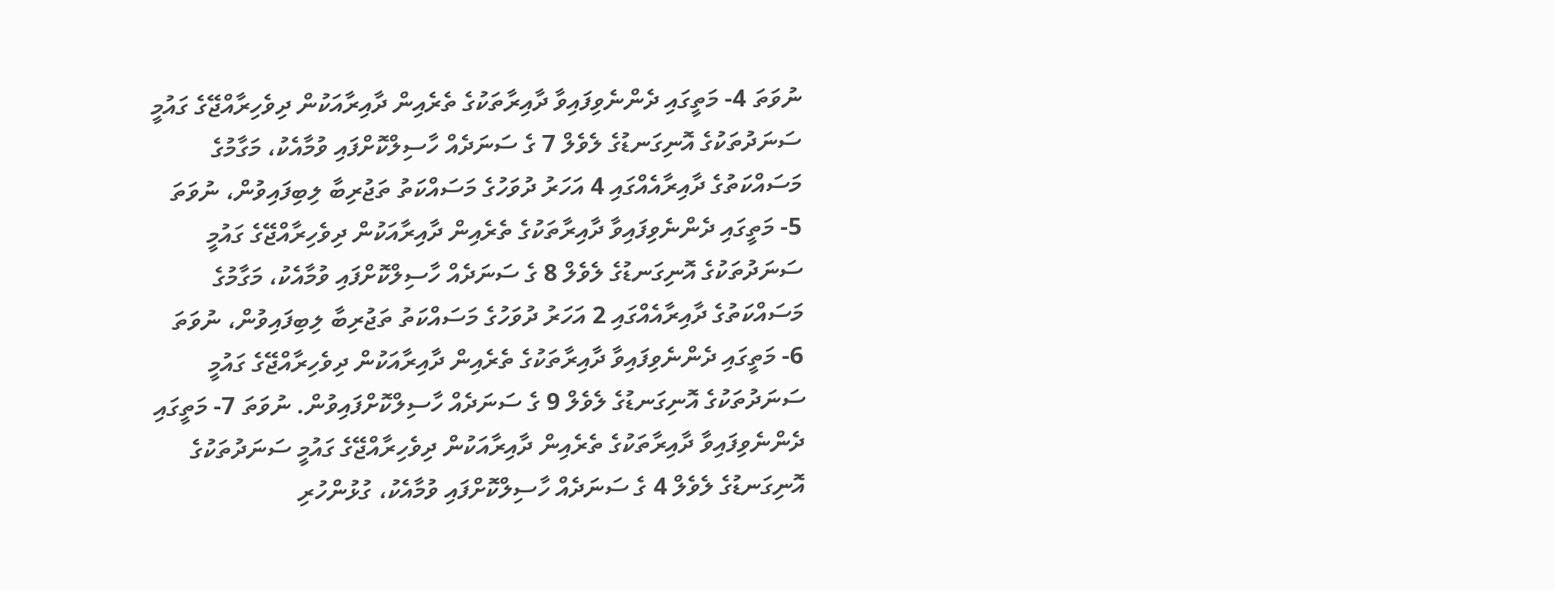ނުވަތަ 4- މަތީގައި ދެންނެވިފައިވާ ދާއިރާތަކުގެ ތެރެއިން ދާއިރާއަކުން ދިވެހިރާއްޖޭގެ ގައުމީ ސަނަދުތަކުގެ އޮނިގަނޑުގެ ލެވެލް 7 ގެ ސަނަދެއް ހާސިލްކޮށްފައި ވުމާއެކު، މަގާމުގެ މަސައްކަތުގެ ދާއިރާއެއްގައި 4 އަހަރު ދުވަހުގެ މަސައްކަތު ތަޖުރިބާ ލިބިފައިވުން، ނުވަތަ 5- މަތީގައި ދެންނެވިފައިވާ ދާއިރާތަކުގެ ތެރެއިން ދާއިރާއަކުން ދިވެހިރާއްޖޭގެ ގައުމީ ސަނަދުތަކުގެ އޮނިގަނޑުގެ ލެވެލް 8 ގެ ސަނަދެއް ހާސިލްކޮށްފައި ވުމާއެކު، މަގާމުގެ މަސައްކަތުގެ ދާއިރާއެއްގައި 2 އަހަރު ދުވަހުގެ މަސައްކަތު ތަޖުރިބާ ލިބިފައިވުން، ނުވަތަ 6- މަތީގައި ދެންނެވިފައިވާ ދާއިރާތަކުގެ ތެރެއިން ދާއިރާއަކުން ދިވެހިރާއްޖޭގެ ގައުމީ ސަނަދުތަކުގެ އޮނިގަނޑުގެ ލެވެލް 9 ގެ ސަނަދެއް ހާސިލްކޮށްފައިވުން. ނުވަތަ 7- މަތީގައި ދެންނެވިފައިވާ ދާއިރާތަކުގެ ތެރެއިން ދާއިރާއަކުން ދިވެހިރާއްޖޭގެ ގައުމީ ސަނަދުތަކުގެ އޮނިގަނޑުގެ ލެވެލް 4 ގެ ސަނަދެއް ހާސިލްކޮށްފައި ވުމާއެކު، ގުޅުންހުރި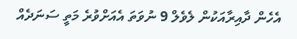އެހެން ދާއިރާއަކުން ލެވެލް 9 ނުވަތަ އެއަށްވުރެ މަތީ ސަނަދެއް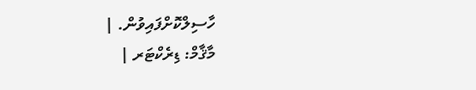ހާސިލްކޮށްފައިވުން. |
މާޤާމް: ޑިރެކްޓަރ |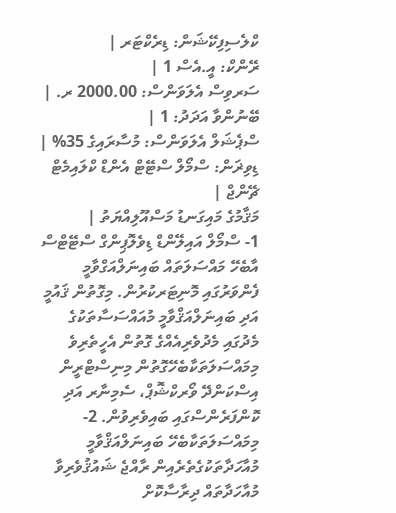ކްލެސިފިކޭޝަން: ޑިރެކްޓަރ |
ރޭންކް: އީ.އެސް 1 |
ސަރވިސް އެލަވަންސް: 2000.00 ރ. |
ބޭނުންވާ އަދަދު: 1 |
ސްޕެޝަލް އެލަވަންސް: މުސާރައިގެ 35% |
ޑިވިޜަން: ސްމޯލް ސްޓޭޓް އެންޑް ކްލައިމެޓް ޗޭންޖް |
މަޤާމުގެ މައިގަނޑު މަސްއޫލިއްޔަތު |
1- ސްމޯލް އައިލޭންޑް ޑިވެލޮޕިންގް ސްޓޭޓްސް އާބެހޭ މައްސަލަތައް ބައިނަލްއަގްވާމީ ފެންވަރުގައި މޮނިޓަރކުރުން. މިގޮތުން ޤައުމީ އަދި ބައިނަލްއަޤްވާމީ މުއައްސަސާތަކުގެ މެދުގައި މެދުވެރިއެއްގެ ގޮތުން އެހީތެރިވެ މިމައްސަލަތަކާބެހޭގޮތުން މިނިސްޓްރީން އިސްކަންދޭ ވޯރކްޝޮޕް، ސެމިނާރ އަދި ކޮންފަރެންސްގައި ބައިވެރިވުން. 2- މިމައްސަލަތަކާބެހޭ ބައިނަލްއަޤްވާމީ މުއާހަދާތަކުގެތެރެއިން ރާއްޖެ ޝައުޤުވެރިވާ މުއާހަދާތައް ދިރާސާކޮށް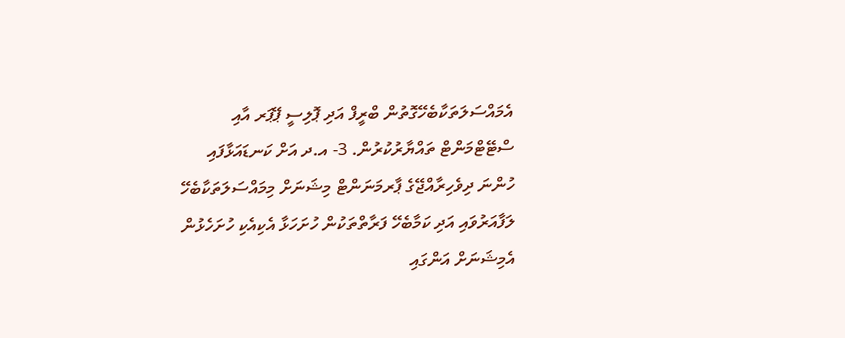އެމައްސަލަތަކާބެހޭގޮތުން ބްރީފް އަދި ޕޮލިސީ ޕޭޕަރ އާއި ސްޓޭޓްމަންޓް ތައްޔާރުކުރުން. 3- އ.ދ އަށް ކަނޑައަޅާފައި ހުންނަ ދިވެހިރާއްޖޭގެ ޕާރމަނަންޓް މިޝަނަށް މިމައްސަލަތަކާބެހޭ ލަފާއަރުވައި އަދި ކަމާބެހޭ ފަރާތްތަކުން ހުށަހަޅާ އެކިއެކި ހުށަހެޅުން އެމިޝަނަށް އަންގައި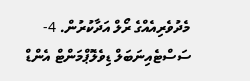މެދުވެރިއެއްގެ ރޯލް އަދާކުރުން. 4- ސަސްޓެއިނަބަލް ޑިވެލޮޕްމަންޓް އެންޑް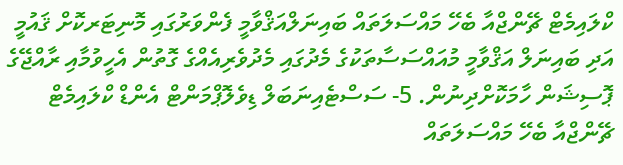ކްލައިމެޓް ޗޭންޖްއާ ބެހޭ މައްސަލަތައް ބައިނަލްއަޤްވާމީ ފެންވަރުގައި މޮނިޓަރކޮށް ޤައުމީ އަދި ބައިނަލް އަޤްވާމީ މުއައްސަސާތަކުގެ މެދުގައި މެދުވެރިއެއްގެ ގޮތުން އެހީވުމާއި ރާއްޖޭގެ ޕޮސިޝަން ހާމަކޮށްދިނުން. 5- ސަސްޓެއިނަބަލް ޑިވެލޮޕްމަންޓް އެންޑް ކްލައިމެޓް ޗޭންޖްއާ ބެހޭ މައްސަލަތައް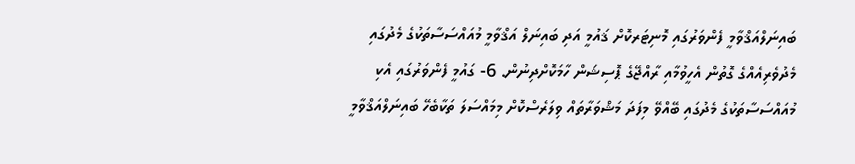ބައިނަލްއަޤްވާމީ ފެންވަރުގައި މޮނިޓަރކޮށް ޤައުމީ އަދި ބައިނަލް އަޤްވާމީ މުއައްސަސާތަކުގެ މެދުގައި މެދުވެރިއެއްގެ ގޮތުން އެހީވުމާއި ރާއްޖޭގެ ޕޮސިޝަން ހާމަކޮށްދިނުން. 6- ގައުމީ ފެންވަރުގައި އެކި މުއައްސަސާތަކުގެ މެދުގައި ބޭއްވޭ މިފަދަ މަޝްވަރާތައް ވިލަރެސްކޮށް މިމައްސަލަ ތަކާބެހޭ ބައިނަލްއަޤްވާމީ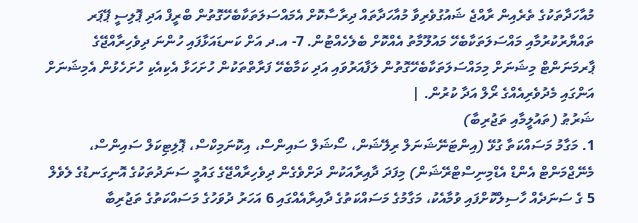މުއާހަދާތަކުގެ ތެރެއިން ރާއްޖެ ޝައުގުވެރިވާ މުއާހަދާތައް ދިރާސާކޮށް އެމައްސަލަތަކާބެހޭގޮތުން ބްރީފް އަދި ޕޮލިސީ ޕޭޕަރ ތައްޔާރުކުރުމާއި މައްސަލަތަކާބެހޭ މައުލޫމާތު އެއްކޮށް ބެލެހެއްޓުން. 7- އ.ދ އަށް ކަނޑައަޅާފައި ހުންނަ ދިވެހިރާއްޖޭގެ ޕާރމަނަންޓް މިޝަނަށް މިމައްސަލަތަކާބެހޭގޮތުން ލަފާއަރުވައި އަދި ކަމާބެހޭ ފަރާތްތަކުން ހުށަހަޅާ އެކިއެކި ހުށަހެޅުން އެމިޝަނަށް އަންގައި މެދުވެރިއެއްގެ ރޯލް އަދާ ކުރުން. |
ޝަރުޠު (ތައުލީމާއި ތަޖުރިބާ)
1. މަގާމު މަސައްކަތާ ގުޅޭ (އިންޓަނޭޝަނަލް ރިލޭޝަން، ސޯޝަލް ސައިންސް، އިކޮނަމިކްސް، ޕޮލިޓިކަލް ސައިންސް، މެނޭޖްމަންޓް އެންޑް އެޑްމިނިސްޓްރޭޝަން) މިފަދަ ދާއިރާއަކުން ދަށްވެގެން ދިވެހިރާއްޖޭގެ ގައުމީ ސަނަދުތަކުގެ އޮނިގަނޑުގެ ލެވެލް 5 ގެ ސަނަދެއް ހާސިލްކޮށްފައި ވުމާއެކު، މަގާމުގެ މަސައްކަތުގެ ދާއިރާއެއްގައި 6 އަހަރު ދުވަހުގެ މަސައްކަތުގެ ތަޖުރިބާ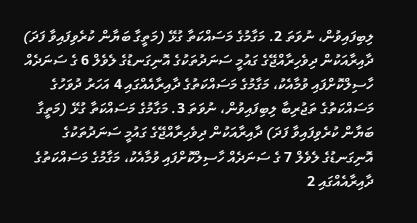ލިބިފައިވުން، ނުވަތަ 2. މަގާމުގެ މަސައްކަތާ ގުޅޭ (މަތީގާ ބަޔާން ކުރެވިފައިވާ ފަދަ) ދާއިރާއަކުން ދިވެހިރާއްޖޭގެ ގައުމީ ސަނަދުތަކުގެ އޮނިގަނޑުގެ ލެވެލް 6 ގެ ސަނަދެއް ހާސިލްކޮށްފައި ވުމާއެކު، މަގާމުގެ މަސައްކަތުގެ ދާއިރާއެއްގައި 4 އަހަރު ދުވަހުގެ މަސައްކަތުގެ ތަޖުރިބާ ލިބިފައިވުން، ނުވަތަ 3. މަގާމުގެ މަސައްކަތާ ގުޅޭ (މަތީގާ ބަޔާން ކުރެވިފައިވާ ފަދަ) ދާއިރާއަކުން ދިވެހިރާއްޖޭގެ ގައުމީ ސަނަދުތަކުގެ އޮނިގަނޑުގެ ލެވެލް 7 ގެ ސަނަދެއް ހާސިލްކޮށްފައި ވުމާއެކު، މަގާމުގެ މަސައްކަތުގެ ދާއިރާއެއްގައި 2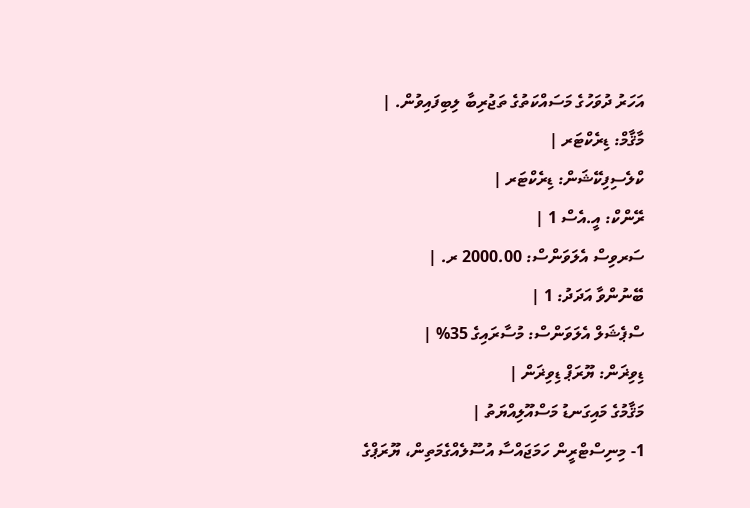އަހަރު ދުވަހުގެ މަސައްކަތުގެ ތަޖުރިބާ ލިބިފައިވުން. |
މާޤާމް: ޑިރެކްޓަރ |
ކްލެސިފިކޭޝަން: ޑިރެކްޓަރ |
ރޭންކް: އީ.އެސް 1 |
ސަރވިސް އެލަވަންސް: 2000.00 ރ. |
ބޭނުންވާ އަދަދު: 1 |
ސްޕެޝަލް އެލަވަންސް: މުސާރައިގެ 35% |
ޑިވިޜަން: ޔޫރަޕް ޑިވިޜަން |
މަޤާމުގެ މައިގަނޑު މަސްއޫލިއްޔަތު |
1- މިނިސްޓްރީން ހަމަޖައްސާ އުސޫލެއްގެމަތިން، ޔޫރަޕްގެ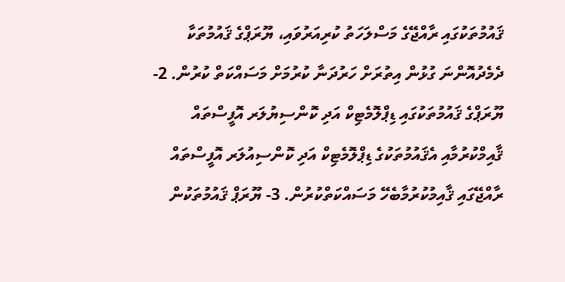ޤައުމުތަކުގައި ރާއްޖޭގެ މަސްލަހަތު ކުރިއަރުވައި، ޔޫރަޕްގެ ޤައުމުތަކާ ދެމެދުއޮންނަ ގުޅުން އިތުރަށް ހަރުދަނާ ކުރުމަށް މަސައްކަތް ކުރުން. 2- ޔޫރަޕްގެ ޤައުމުތަކުގައި ޑިޕްލޮމެޓިކް އަދި ކޮންސިޔުލަރ އޮފީސްތައް ޤާއިމްކުރުމާއި އެޤައުމުތަކުގެ ޑިޕްލޮމެޓިކް އަދި ކޮންސިއުލަރ އޮފީސްތައް ރާއްޖޭގައި ޤާއިމުކުރުމާބެހޭ މަސައްކަތްކުރުން. 3- ޔޫރަޕް ޤައުމުތަކުން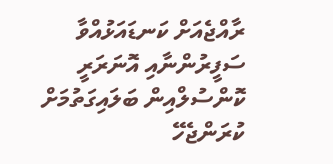ރާއްޖެއަށް ކަނޑައަޅުއްވާ ސަފީރުންނާއި އޮނަރަރީ ކޮންސުލްއިން ބަލައިގަތުމަށް ކުރަންޖެހޭ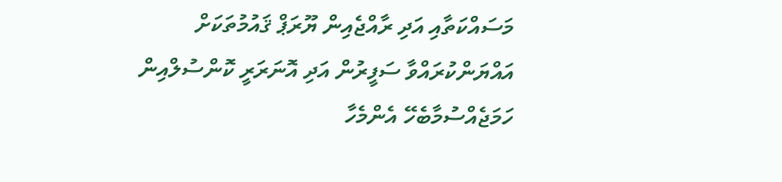މަސައްކަތާއި އަދި ރާއްޖެއިން ޔޫރަޕް ޤައުމުތަކަށް އައްޔަންކުރައްވާ ސަފީރުން އަދި އޮނަރަރީ ކޮންސުލްއިން ހަމަޖެއްސުމާބެހޭ އެންމެހާ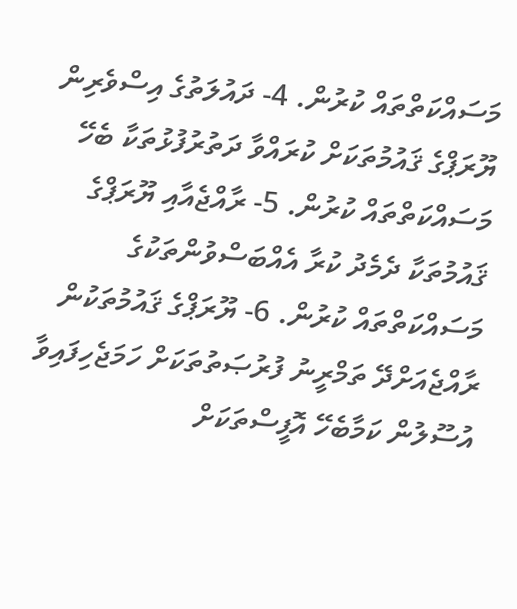މަސައްކަތްތައް ކުރުން. 4- ދައުލަތުގެ އިސްވެރިން ޔޫރަޕްގެ ޤައުމުތަކަށް ކުރައްވާ ދަތުރުފުޅުތަކާ ބެހޭ މަސައްކަތްތައް ކުރުން. 5- ރާއްޖެއާއި ޔޫރަޕްގެ ޤައުމުތަކާ ދެމެދު ކުރާ އެއްބަސްވުންތަކުގެ މަސައްކަތްތައް ކުރުން. 6- ޔޫރަޕްގެ ޤައުމުތަކުން ރާއްޖެއަށްދޭ ތަމްރީނު ފުރުޞަތުތަކަށް ހަމަޖެހިފައިވާ އުސޫލުން ކަމާބެހޭ އޮފީސްތަކަށް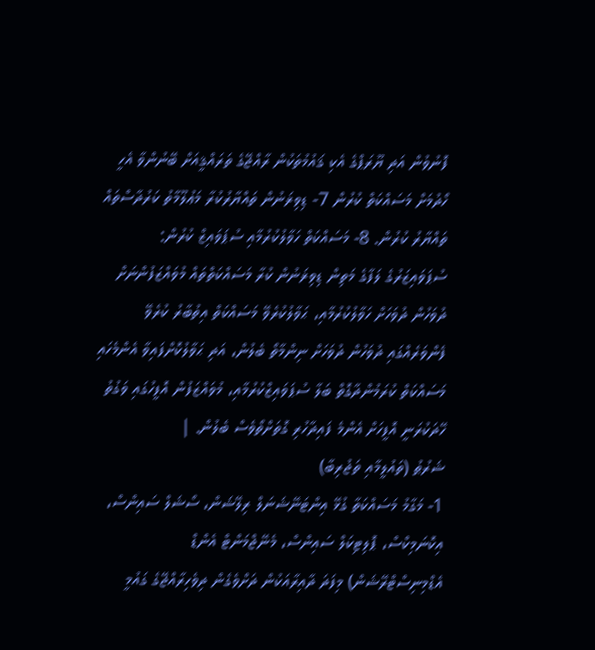ފޮނުވުން އަދި ޔޫރަޕްގެ އެކި ޤައުމުތަކުން ރާއްޖޭގެ ތަރައްޤީއަށް ބޭނުންވާ އެހީ ހޯދުމަށް މަސައްކަތް ކުރުން 7- ޑިވިޜަނުން ތައްޔާރުކުރާ މަޢުލޫމާތު ކަރުދާސްތައް ތައްޔާރު ކުރުން. 8- މަސައްކަތް ހަވާލުކުރުމާއި ސުޕަވައިޒް ކުރުން: ސުޕަވައިޒަރުގެ ލަފާގެ މަތިން ޑިވިޜަނުން ކުރާ މަސައްކަތްތައް މުވައްޒަފުންނަށް ދުވަހުން ދުވަހަށް ހަވާލުކުރުމާއި، ޙަވާލުކުރެވޭ މަސައްކަތް އިތުބާރު ކުރެވޭ ފެންވަރެއްގައި ދުވަހުން ދުވަހަށް ނިންމާތޯ ބެލުން، އަދި ޙަވާލުކޮށްފައިވާ އެންމެހައި މަސައްކަތް ކުރަމުންދާގޮތް ބަލާ ސުޕަވައިޒްކުރުމާއި، މުވައްޒަފުން އޮފީހުގައި ވަގުތު ހޭދަކުރަނީ އޮފީހަށް އެންމެ ފައިދާހުރި ގޮތަށްތޯވެސް ބެލުން. |
ޝަރުޠު (ތައުލީމާއި ތަޖުރިބާ)
1- މަގާމު މަސައްކަތާ ގުޅޭ އިންޓަނޭޝަނަލް ރިލޭޝަން، ސޯޝަލް ސައިންސް، އިކޮނަމިކްސް، ޕޮލިޓިކަލް ސައިންސް، މެނޭޖްމަންޓް އެންޑް އެޑްމިނިސްޓްރޭޝަން) މިފަދަ ދާއިރާއަކުން ދަށްވެގެން ދިވެހިރާއްޖޭގެ ގައުމީ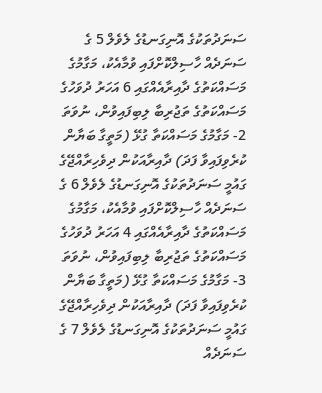ސަނަދުތަކުގެ އޮނިގަނޑުގެ ލެވެލް 5 ގެ ސަނަދެއް ހާސިލްކޮށްފައި ވުމާއެކު، މަގާމުގެ މަސައްކަތުގެ ދާއިރާއެއްގައި 6 އަހަރު ދުވަހުގެ މަސައްކަތުގެ ތަޖުރިބާ ލިބިފައިވުން، ނުވަތަ 2- މަގާމުގެ މަސައްކަތާ ގުޅޭ (މަތީގާ ބަޔާން ކުރެވިފައިވާ ފަދަ) ދާއިރާއަކުން ދިވެހިރާއްޖޭގެ ގައުމީ ސަނަދުތަކުގެ އޮނިގަނޑުގެ ލެވެލް 6 ގެ ސަނަދެއް ހާސިލްކޮށްފައި ވުމާއެކު، މަގާމުގެ މަސައްކަތުގެ ދާއިރާއެއްގައި 4 އަހަރު ދުވަހުގެ މަސައްކަތުގެ ތަޖުރިބާ ލިބިފައިވުން، ނުވަތަ 3- މަގާމުގެ މަސައްކަތާ ގުޅޭ (މަތީގާ ބަޔާން ކުރެވިފައިވާ ފަދަ) ދާއިރާއަކުން ދިވެހިރާއްޖޭގެ ގައުމީ ސަނަދުތަކުގެ އޮނިގަނޑުގެ ލެވެލް 7 ގެ ސަނަދެއް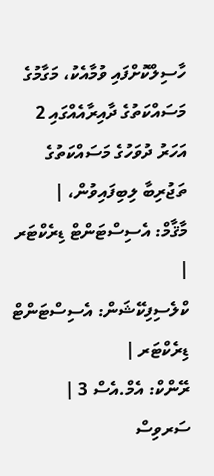ހާސިލްކޮށްފައި ވުމާއެކު، މަގާމުގެ މަސައްކަތުގެ ދާއިރާއެއްގައި 2 އަހަރު ދުވަހުގެ މަސައްކަތުގެ ތަޖުރިބާ ލިބިފައިވުން، |
މާޤާމް: އެސިސްޓަންޓް ޑިރެކްޓަރ |
ކްލެސިފިކޭޝަން: އެސިސްޓަންޓް ޑިރެކްޓަރ |
ރޭންކް: އެމް.އެސް 3 |
ސަރވިސް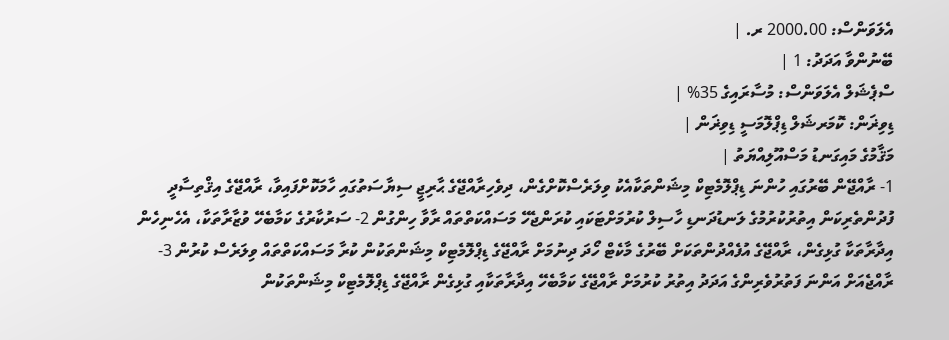އެލަވަންސް: 2000.00 ރ. |
ބޭނުންވާ އަދަދު: 1 |
ސްޕެޝަލް އެލަވަންސް: މުސާރައިގެ 35% |
ޑިވިޜަން: ކޮމަރޝަލް ޑިޕްލޮމަސީ ޑިވިޜަން |
މަޤާމުގެ މައިގަނޑު މަސްއޫލިއްޔަތު |
1- ރާއްޖޭން ބޭރުގައި ހުންނަ ޑިޕްލޮމެޓިކް މިޝަންތަކާއެކު ވިލަރެސްކޮށްގެން، ދިވެހިރާއްޖޭގެ ޙާރިޖީ ސިޔާސަތުގައި ހާމަކޮށްފައިވާ، ރާއްޖޭގެ އިޤްތިސާދީ ފުދުންތެރިކަން އިތުރުކުރުމުގެ ލަނޑުދަނޑި ހާސިލް ކުރުމަށްޓަކައި ކުރަންޖެހޭ މަސައްކަތްތައް ރާވާ ހިންގުން 2- ސަރުކާރުގެ ކަމާބެހޭ ވުޒާރާތަކާ، އެހެނިހެން އިދާރާތަކާ ގުޅިގެން، ރާއްޖޭގެ އުފެއްދުންތަކަށް ބޭރުގެ މާކެޓް ހޯދަ ދިނުމަށް ރާއްޖޭގެ ޑިޕްލޮމެޓިކް މިޝަންތަކުން ކުރާ މަސައްކަތްތައް ވިލަރެސް ކުރުން 3- ރާއްޖެއަށް އަންނަ ފަތުރުވެރިންގެ އަދަދު އިތުރު ކުރުމަށް ރާއްޖޭގެ ކަމާބެހޭ އިދާރާތަކާއި ގުޅިގެން ރާއްޖޭގެ ޑިޕްލޮމެޓިކް މިޝަންތަކުން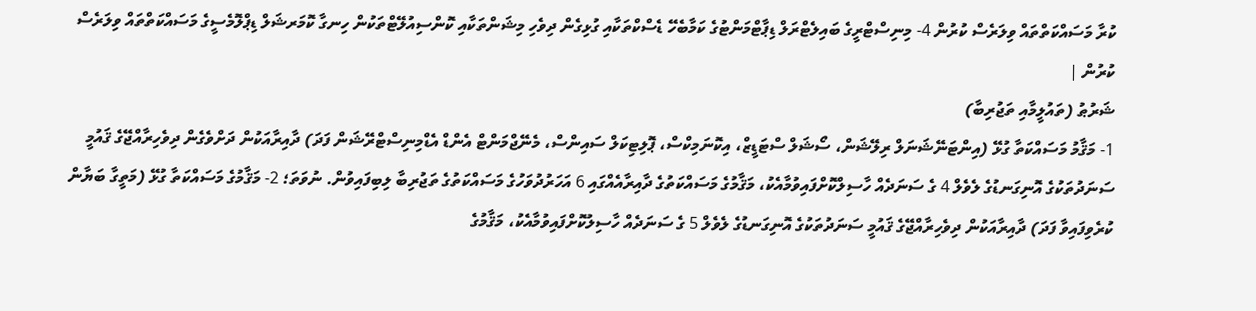ކުރާ މަސައްކަތްތައް ވިލަރެސް ކުރުން 4- މިނިސްޓްރީގެ ބައިލެޓްރަލް ޑިޕާޓްމަންޓުގެ ކަމާބެހޭ ޑެސްކްތަކާއި ގުޅިގެން ދިވެހި މިޝަންތަކާއި ކޮންސިއުލޭޓްތަކުން ހިނގާ ކޮމަރޝަލް ޑިޕްލޮމެސީގެ މަސައްކަތްތައް ވިލަރެސް ކުރުން |
ޝަރުޠު (ތައުލީމާއި ތަޖުރިބާ)
1- މަޤާމު މަސައްކަތާ ގުޅޭ (އިންޓަނޭޝަނަލް ރިލޭޝަން، ސޯޝަލް ސްޓަޑީޒް، އިކޮނަމިކްސް، ޕޮލިޓިކަލް ސައިންސް، މެނޭޖްމަންޓް އެންޑް އެޑްމިނިސްޓްރޭޝަން ފަދަ) ދާއިރާއަކުން ދަށްވެގެން ދިވެހިރާއްޖޭގެ ޤައުމީ ސަނަދުތަކުގެ އޮނިގަނޑުގެ ލެވެލް 4 ގެ ސަނަދެއް ހާސިލްކޮށްފައިވުމާއެކު، މަޤާމުގެ މަސައްކަތުގެ ދާއިރާއެއްގައި 6 އަހަރުދުވަހުގެ މަސައްކަތުގެ ތަޖުރިބާ ލިބިފައިވުން. ނުވަތަ؛ 2- މަޤާމުގެ މަސައްކަތާ ގުޅޭ (މަތީގާ ބަޔާން ކުރެވިފައިވާ ފަދަ) ދާއިރާއަކުން ދިވެހިރާއްޖޭގެ ޤައުމީ ސަނަދުތަކުގެ އޮނިގަނޑުގެ ލެވެލް 5 ގެ ސަނަދެއް ހާސިލުކޮށްފައިވުމާއެކު، މަޤާމުގެ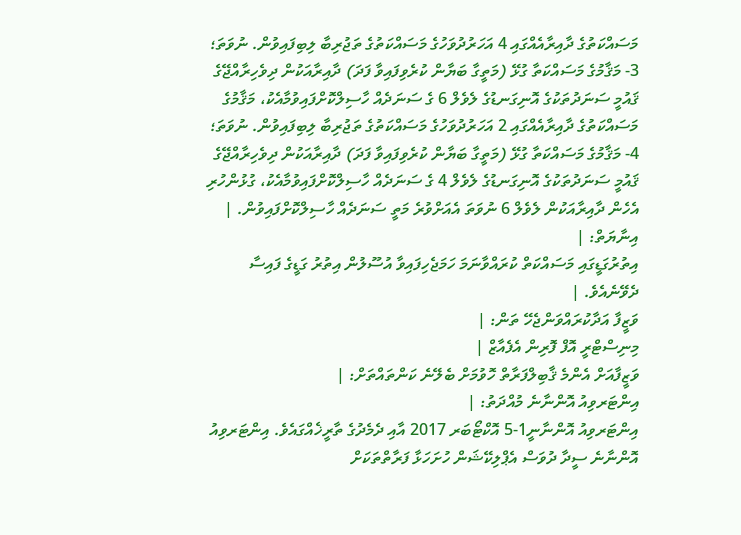މަސައްކަތުގެ ދާއިރާއެއްގައި 4 އަހަރުދުވަހުގެ މަސައްކަތުގެ ތަޖުރިބާ ލިބިފައިވުން. ނުވަތަ؛ 3- މަޤާމުގެ މަސައްކަތާ ގުޅޭ (މަތީގާ ބަޔާން ކުރެވިފައިވާ ފަދަ) ދާއިރާއަކުން ދިވެހިރާއްޖޭގެ ޤައުމީ ސަނަދުތަކުގެ އޮނިގަނޑުގެ ލެވެލް 6 ގެ ސަނަދެއް ހާސިލްކޮށްފައިވުމާއެކު، މަޤާމުގެ މަސައްކަތުގެ ދާއިރާއެއްގައި 2 އަހަރުދުވަހުގެ މަސައްކަތުގެ ތަޖުރިބާ ލިބިފައިވުން. ނުވަތަ؛ 4- މަޤާމުގެ މަސައްކަތާ ގުޅޭ (މަތީގާ ބަޔާން ކުރެވިފައިވާ ފަދަ) ދާއިރާއަކުން ދިވެހިރާއްޖޭގެ ޤައުމީ ސަނަދުތަކުގެ އޮނިގަނޑުގެ ލެވެލް 4 ގެ ސަނަދެއް ހާސިލްކޮށްފައިވުމާއެކު، ގުޅުންހުރި އެހެން ދާއިރާއަކުން ލެވެލް 6 ނުވަތަ އެއަށްވުރެ މަތީ ސަނަދެއް ހާސިލްކޮށްފައިވުން. |
އިނާޔަތް: |
އިތުރުގަޑީގައި މަސައްކަތް ކުރައްވާނަމަ ހަމަޖެހިފައިވާ އުސޫލުން އިތުރު ގަޑީގެ ފައިސާ ދެވޭނެއެވެ. |
ވަޒީފާ އަދާކުރައްވަންޖެހޭ ތަން: |
މިނިސްޓްރީ އޮފް ފޮރިން އެފެއާޒް |
ވަޒީފާއަށް އެންމެ ޤާބިލްފަރާތް ހޮވުމަށް ބެލޭނެ ކަންތައްތަށް: |
އިންޓަރވިއު އޮންނާނެ މުއްދަތު: |
އިންޓަރވިއު އޮންނާނީ1-5 އޮކްޓޯބަރ 2017 އާއި ދެމެދުގެ ތާރީޚެއްގައެވެ. އިންޓަރވިއު އޮންނާނެ ސީދާ ދުވަސް އެޕްލިކޭޝަން ހުށަހަޅާ ފަރާތްތަކަށް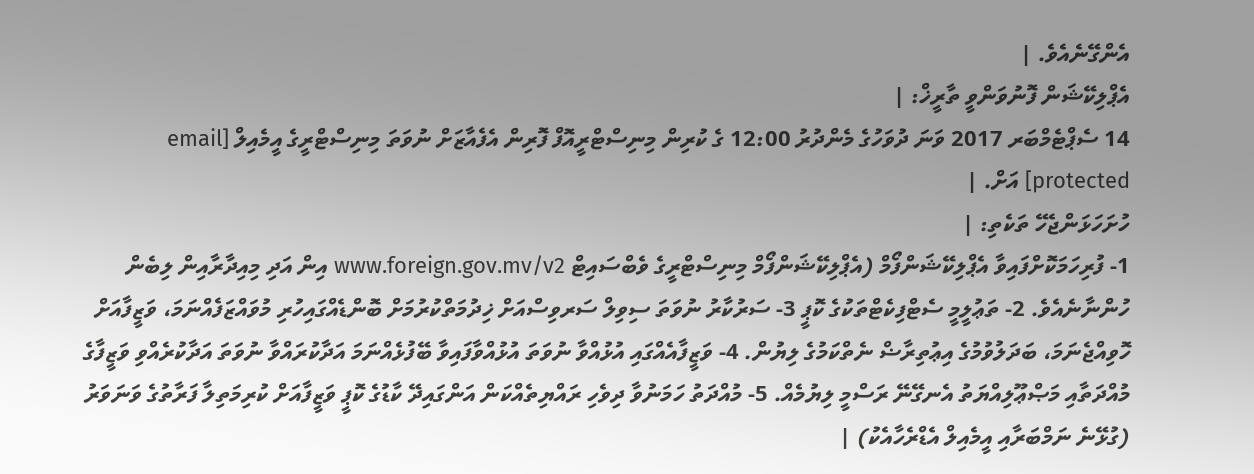އެންގޭނެއެވެ. |
އެޕްލިކޭޝަން ފޮނުވަންވީ ތާރީޚް: |
14 ސެޕްޓެމްބަރ 2017 ވަނަ ދުވަހުގެ މެންދުރު 12:00 ގެ ކުރިން މިނިސްޓްރީއޮފް ފޮރިން އެފެއާޒަށް ނުވަތަ މިނިސްޓްރީގެ އީމެއިލް [email protected] އަށް. |
ހުށަހަޅަންޖެހޭ ތަކެތި: |
1- ފުރިހަމަކޮށްފައިވާ އެޕްލިކޭޝަންފޯމް (އެޕްލިކޭޝަންފޯމް މިނިސްޓްރީގެ ވެބްސައިޓް www.foreign.gov.mv/v2 އިން އަދި މިއިދާރާއިން ލިބެން ހުންނާނެއެވެ. 2- ތަޢުލީމީ ސެޓްފިކެޓްތަކުގެ ކޮޕީ 3- ސަރުކާރު ނުވަތަ ސިވިލް ސަރވިސްއަށް ޚިދުމަތްކުރުމަށް ބޮންޑެއްގައިހުރި މުވައްޒަފެއްނަމަ، ވަޒީފާއަށް ހޮވިއްޖެނަމަ، ބަދަލުވުމުގެ އިޢުތިރާޟް ނެތްކަމުގެ ލިޔުން. 4- ވަޒީފާއެއްގައި އުޅުއްވާ ނުވަތަ އުޅުއްވާފައިވާ ބޭފުޅެއްނަމަ އަދާކުރައްވާ ނުވަތަ އަދާކުރެއްވި ވަޒީފާގެ މުއްދަތާއި މަޞްޢޫލިއްޔަތު އެނގޭނޭ ރަސްމީ ލިޔުމެއް. 5- މުއްދަތު ހަމަނުވާ ދިވެހި ރައްޔިތެއްކަން އަންގައިދޭ ކާޑުގެ ކޮޕީ ވަޒީފާއަށް ކުރިމަތިލާ ފަރާތުގެ ވަނަވަރު (ގުޅޭނެ ނަމްބަރާއި އީމެއިލް އެޑްރެހާއެކު) |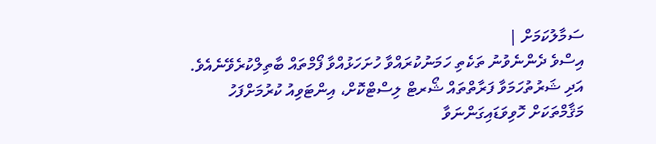ސަމާލުކަމަށް |
އިސްވެ ދެންނެވުނު ތަކެތި ހަމަނުކުރައްވާ ހުށަހަޅުއްވާ ފޯމްތައް ބާތިލްކުރެވޭނެއެވެ. އަދި ޝަރުތުހަމަވާ ފަރާތްތައް ޝޯރޓް ލިސްޓްކޮށް، އިންޓަވިއު ކުރުމަށްފަހު މަޤާމްތަކަށް ހޮވިވަޑައިގަންނަވާ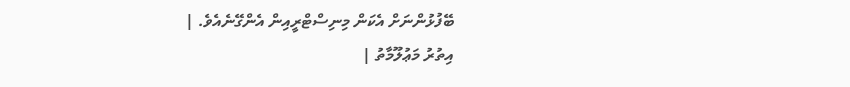ބޭފުޅުންނަށް އެކަން މިނިސްޓްރީއިން އެންގޭނެއެވެ. |
އިތުރު މަޢުލޫމާތު |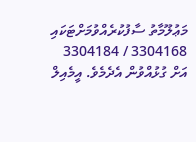މަޢުލޫމާތު ސާފުކުރެއްވުމަށްޓަކައި 3304168 / 3304184 އަށް ގުޅުއްވުން އެދެމެވެ. އީމެއިލް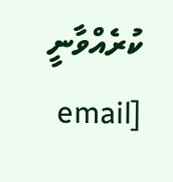ކުރެއްވާނީ [email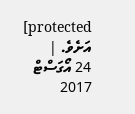protected] އަށެވެ. |
24 އޯގަސްޓް 2017